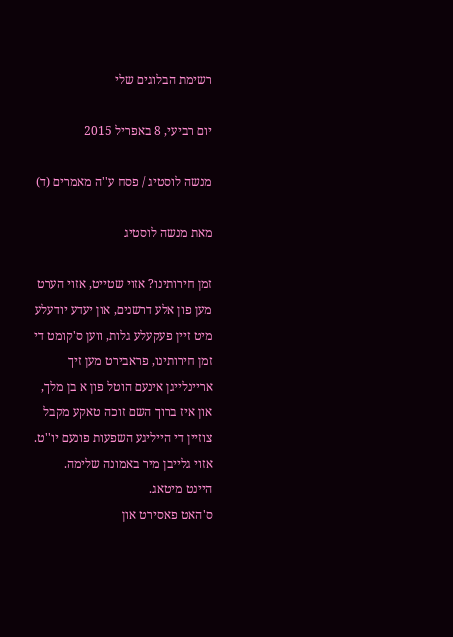רשימת הבלוגים שלי

יום רביעי, 8 באפריל 2015

מנשה לוסטיג / פסח ע''ה מאמרים (ד)

מאת מנשה לוסטיג

זמן חירותינו? אזוי שטייט, אזוי הערט מען פון אלע דרשנים, און יעדע יודעלע מיט זיין פעקעלע גלות, ווען ס'קומט די זמן חירותינו, פראבירט מען זיך אריינלייגן אינעם הוטל פון א בן מלך, און איז ברוך השם זוכה טאקע מקבל צוזיין די הייליגע השפעות פונעם יו''ט.
אזוי גלייבן מיר באמונה שלימה.
היינט מיטאג.
ס'האט פאסירט און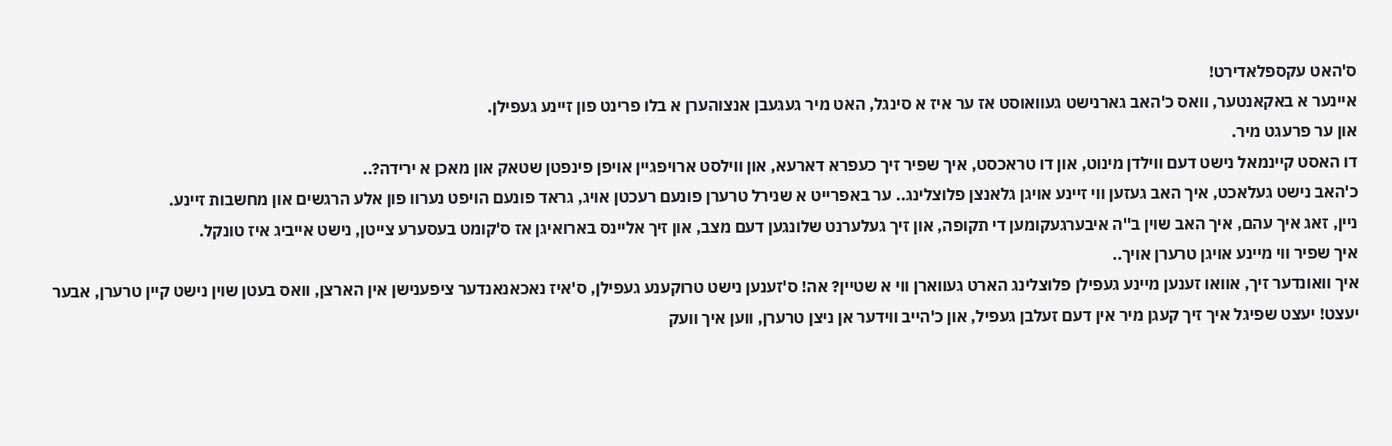ס'האט עקספלאדירט!
איינער א באקאנטער, וואס כ'האב גארנישט געוואוסט אז ער איז א סינגל, האט מיר געגעבן אנצוהערן א בלו פרינט פון זיינע געפילן.
און ער פרעגט מיר.
דו האסט קיינמאל נישט דעם ווילדן מינוט, און דו טראכסט, איך שפיר זיך כעפרא דארעא, און ווילסט ארויפגיין אויפן פינפטן שטאק און מאכן א ירידה?..
כ'האב נישט געלאכט, איך האב געזען ווי זיינע אויגן גלאנצן פלוצלינג.. ער באפרייט א שנירל טרערן פונעם רעכטן אויג, גראד פונעם הויפט נערוו פון אלע הרגשים און מחשבות זיינע.
ניין, זאג איך עהם, איך האב שוין ב''ה איבערגעקומען די תקופה, און זיך געלערנט שלונגען דעם מצב, און זיך אליינס בארואיגן אז ס'קומט בעסערע צייטן, נישט אייביג איז טונקל.
איך שפיר ווי מיינע אויגן טרערן אויך..
איך וואונדער זיך, אוואו זענען מיינע געפילן פלוצלינג הארט געווארן ווי א שטיין? אה! ס'זענען נישט טרוקענע געפילן, ס'איז נאכאנאנדער ציפענישן אין הארצן, וואס בעטן שוין נישט קיין טרערן, אבער יעצט! יעצט שפיגל איך זיך קעגן מיר אין דעם זעלבן געפיל, און כ'הייב ווידער אן ניצן טרערן, ווען איך וועק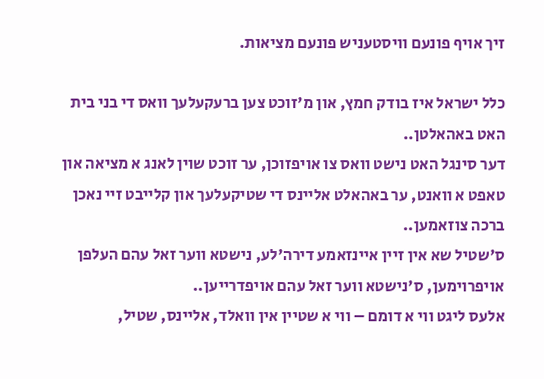זיך אויף פונעם וויסטעניש פונעם מציאות.

כלל ישראל איז בודק חמץ, און מ'זוכט צען ברעקעלעך וואס די בני בית האט באהאלטן..
דער סינגל האט נישט וואס צו אויפזוכן, ער זוכט שוין לאנג א מציאה און טאפט א וואנט, ער באהאלט אליינס די שטיקעלעך און קלייבט זיי נאכן ברכה צוזאמען..
ס'שטיל שא אין זיין איינזאמע דירה'לע, נישטא ווער זאל עהם העלפן אויפרוימען, ס'נישטא ווער זאל עהם אויפדרייען..
אלעס ליגט ווי א דומם – ווי א שטיין אין וואלד, אליינס, שטיל,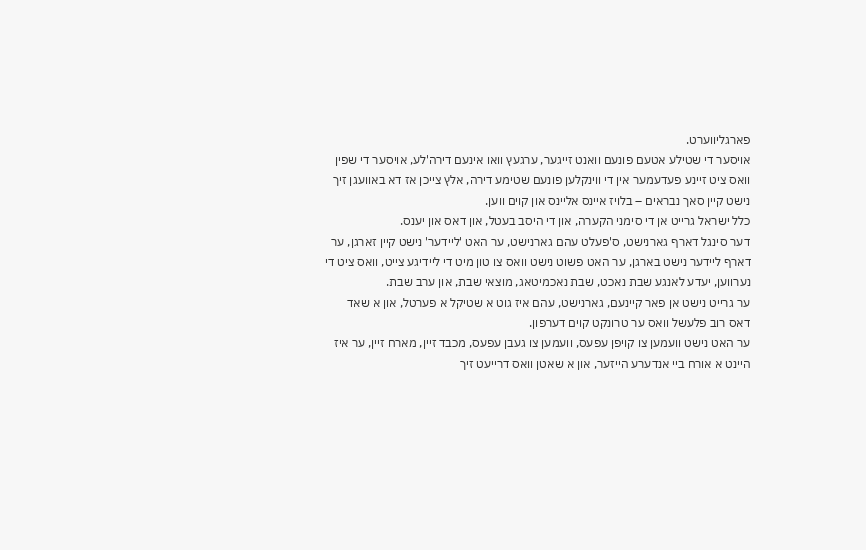פארגליווערט.
אויסער די שטילע אטעם פונעם וואנט זייגער, ערגעץ וואו אינעם דירה'לע, אויסער די שפין וואס ציט זיינע פעדעמער אין די ווינקלען פונעם שטימע דירה, אלץ צייכן אז דא באוועגן זיך נישט קיין סאך נבראים – בלויז איינס אליינס און קוים ווען.
כלל ישראל גרייט אן די סימני הקערה, און די היסב בעטל, און דאס און יענס.
דער סינגל דארף גארנישט, ס'פעלט עהם גארנישט, ער האט 'ליידער' נישט קיין זארגן, ער דארף ליידער נישט בארגן, ער האט פשוט נישט וואס צו טון מיט די ליידיגע צייט, וואס ציט די נערווען, יעדע לאנגע שבת נאכט, שבת נאכמיטאג, מוצאי שבת, און ערב שבת.
ער גרייט נישט אן פאר קיינעם, גארנישט, עהם איז גוט א שטיקל א פערטל, און א שאד דאס רוב פלעשל וואס ער טרונקט קוים דערפון.
ער האט נישט וועמען צו קויפן עפעס, וועמען צו געבן עפעס, מכבד זיין, מארח זיין, ער איז היינט א אורח ביי אנדערע הייזער, און א שאטן וואס דרייעט זיך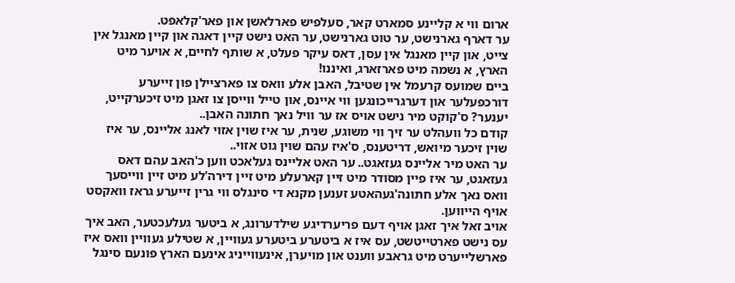ארום ווי א קליינע סמארט קאר, סעלפיש פארלאשן און פאר'קלאפט.
ער דארף גארנישט, ער טוט גארנישט, ער האט נישט קיין דאגה און קיין מאנגל אין צייט, און קיין מאנגל אין עסן, דאס עיקר פעלט, א שותף לחיים, א אויער מיט הארץ, א נשמה מיט פארזארג, ואיננו!
ביים שמועס קרעמל אין שטיבל, האבן אלע וואס צו פארציילן פון זייערע דורכפעלער און דערגרייכונגען ווי איינס, און טייל ווייסן צו זאגן מיט זיכערקייט, יענער? ס'קוקט מיר נישט אויס אז ער וויל נאך חתונה האבן..
קודם כל וועהלט ער זיך ווי משוגע, שנית, ער איז שוין אזוי לאנג אליינס, ער איז שוין זיכער מיואש, דריטענס, ס'איז עהם שוין גוט אזוי..
ער האט מיר אליינס געזאגט.. ער האט אליינס געלאכט ווען כ'האב עהם דאס געזאגט, ער איז פיין מסודר מיט זיין קארעלע מיט זיין דירה'לע מיט זיין ווייסעך וואס נאך אלע חתונה'געהאטע זענען מקנא די סינגלס ווי גרין זייערע גראז וואקסט אויף הייווען.
אויב זאל איך זאגן אויף דעם פריערדיגע שילדערונג, א ביטער געלעכטער, האב איך עס נישט פארטייטשט, עס איז א ביטערע ביטערע געוויין, א שטילע געוויין וואס איז פארשלייערט מיט גראבע ווענט און מויערן, אינעווייניג אינעם הארץ פונעם סינגל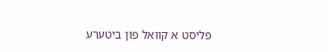פליסט א קוואל פון ביטערע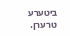ביטערע טרערן.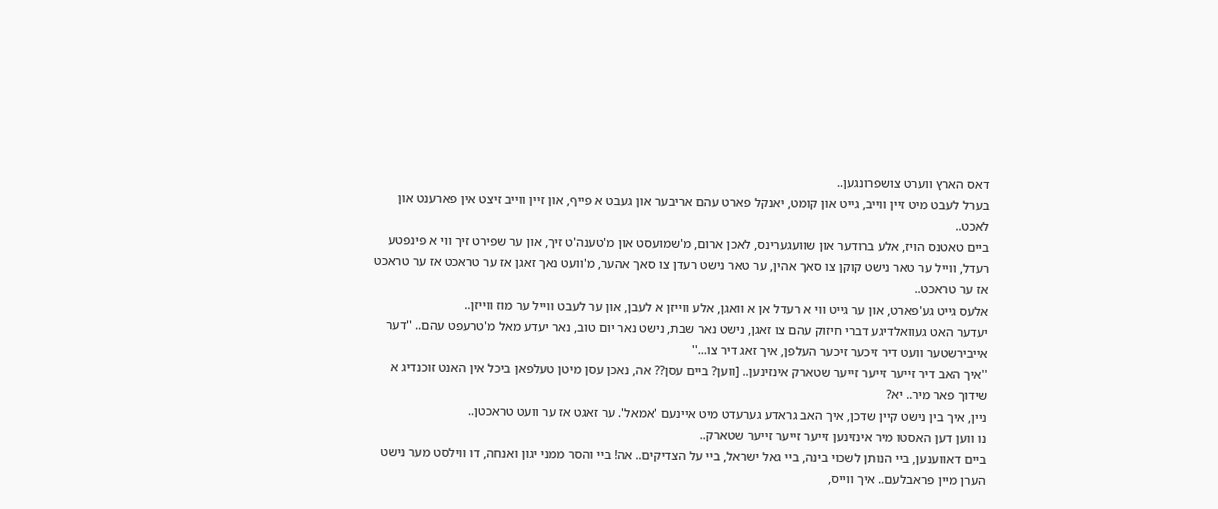דאס הארץ ווערט צושפרונגען..
בערל לעבט מיט זיין ווייב, גייט און קומט, יאנקל פארט עהם אריבער און געבט א פייף, און זיין ווייב זיצט אין פארענט און לאכט..
ביים טאטנס הויז, אלע ברודער און שוועגערינס, לאכן ארום, מ'שמועסט און מ'טענה'ט זיך, און ער שפירט זיך ווי א פינפטע רעדל, ווייל ער טאר נישט קוקן צו סאך אהין, ער טאר נישט רעדן צו סאך אהער, מ'וועט נאך זאגן אז ער טראכט אז ער טראכט אז ער טראכט..
אלעס גייט גע'פארט, און ער גייט ווי א רעדל אן א וואגן, אלע ווייזן א לעבן, און ער לעבט ווייל ער מוז ווייזן..
יעדער האט געוואלדיגע דברי חיזוק עהם צו זאגן, נישט נאר שבת, נישט נאר יום טוב, נאר יעדע מאל מ'טרעפט עהם.. ''דער אייבירשטער וועט דיר זיכער זיכער העלפן, איך זאג דיר צו...''
''איך האב דיר זייער זייער זייער שטארק אינזינען.. [ווען? ביים עסן?? אה, נאכן עסן מיטן טעלפאן ביכל אין האנט זוכנדיג א שידוך פאר מיר.. יא?
ניין, איך בין נישט קיין שדכן, איך האב גראדע גערעדט מיט איינעם 'אמאל'. ער זאגט אז ער וועט טראכטן..
נו ווען דען האסטו מיר אינזינען זייער זייער זייער שטארק..
ביים דאווענען, ביי הנותן לשכוי בינה, ביי גאל ישראל, ביי על הצדיקים.. אה! ביי והסר ממני יגון ואנחה, דו ווילסט מער נישט הערן מיין פראבלעם.. איך ווייס,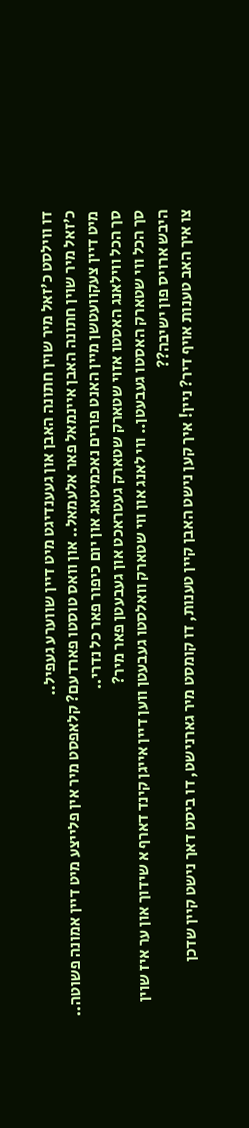דו ווילסט כ'זאל מיר שוין חתונה האבן און געענדיגט מיט דיין שווערע געפיל..
כ'זאל מיר שוין חתונה האבן איינמאל פאר אלעמאל.. און וואס טוסטו פארדעם? קלאפסט מיר אין פלייצע מיט דיין אמונה פשוטה.. מיט דיין צעקוועטשן מיין האנט פורים נאכמיטאג און יום כיפור פאר כל נדרי..
סך הכל ווילאנג האסטו אזוי שטארק שטארק געטראכט און געבעטן פאר מיר?
סך הכל ווי שטארק האסטו געבעטן.. ווי לאנג און ווי שטארק וואלסטו געבעטן ווען דיין אייגן קינד דארף א שידוך און ער איז שוין היבש ארויס פון ישיבה??
צו איך האב טענות אויף דיר? ניין! איך קען נישט האבן קיין טענות, דו קומסט מיר גארנישט, דו ביסט דאך נישט קיין שדכן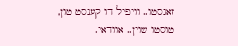זאגסטו.. וויפיל דו קענסט טון, טוסטו שוין.. אוודאי.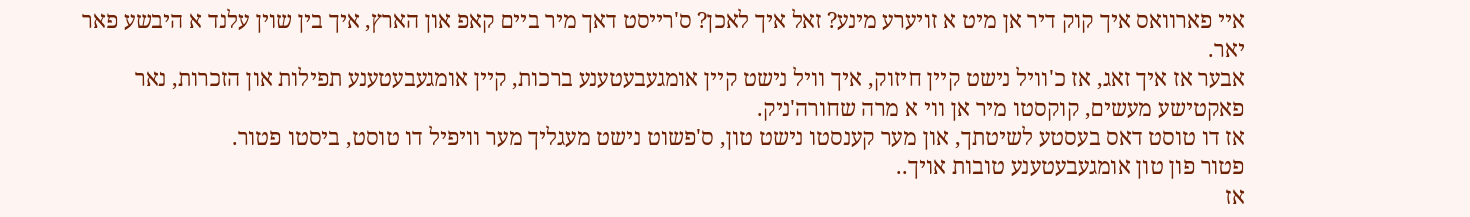איי פארוואס איך קוק דיר אן מיט א זויערע מינע? זאל איך לאכן? ס'רייסט דאך מיר ביים קאפ און הארץ, איך בין שוין עלנד א היבשע פאר יאר.
אבער אז איך זאג, אז כ'וויל נישט קיין חיזוק, איך וויל נישט קיין אומגעבעטענע ברכות, קיין אומגעבעטענע תפילות און הזכרות, נאר פאקטישע מעשים, קוקסטו מיר אן ווי א מרה שחורה'ניק.
אז דו טוסט דאס בעסטע לשיטתך, און מער קענסטו נישט טון, ס'פשוט נישט מעגליך מער וויפיל דו טוסט, ביסטו פטור.
פטור פון טון אומגעבעטענע טובות אויך..
אז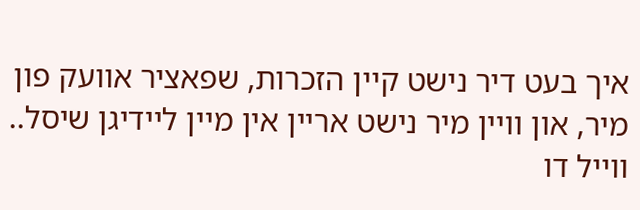איך בעט דיר נישט קיין הזכרות, שפאציר אוועק פון מיר, און וויין מיר נישט אריין אין מיין ליידיגן שיסל.. ווייל דו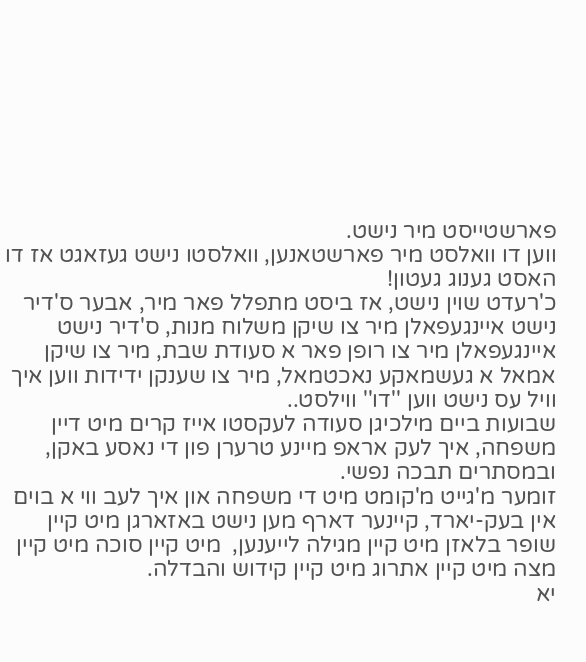פארשטייסט מיר נישט.
ווען דו וואלסט מיר פארשטאנען, וואלסטו נישט געזאגט אז דו האסט גענוג געטון!
כ'רעדט שוין נישט, אז ביסט מתפלל פאר מיר, אבער ס'דיר נישט איינגעפאלן מיר צו שיקן משלוח מנות, ס'דיר נישט איינגעפאלן מיר צו רופן פאר א סעודת שבת, מיר צו שיקן אמאל א געשמאקע נאכטמאל, מיר צו שענקן ידידות ווען איך וויל עס נישט ווען ''דו'' ווילסט..
שבועות ביים מילכיגן סעודה לעקסטו אייז קרים מיט דיין משפחה, איך לעק אראפ מיינע טרערן פון די נאסע באקן, ובמסתרים תבכה נפשי.
זומער מ'גייט מ'קומט מיט די משפחה און איך לעב ווי א בוים אין בעק-יארד, קיינער דארף מען נישט באזארגן מיט קיין שופר בלאזן מיט קיין מגילה לייענען,  מיט קיין סוכה מיט קיין מצה מיט קיין אתרוג מיט קיין קידוש והבדלה.
יא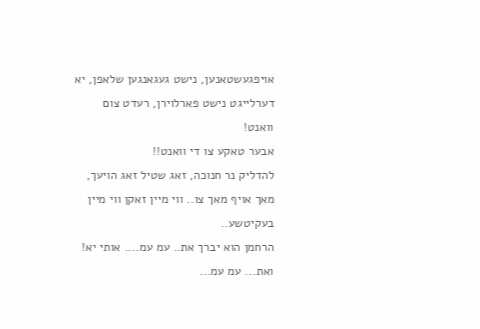אויפגעשטאנען, נישט געגאנגען שלאפן, יא דערלייגט נישט פארלוירן, רעדט צום וואנט!
אבער טאקע צו די וואנט!!
להדליק נר חנוכה, זאג שטיל זאג הויעך, מאך אויף מאך צו.. ווי מיין זאקן ווי מיין בעקיטשע..
הרחמן הוא יברך את.. עמ עמ.... אותי יא! ואת... עמ עמ...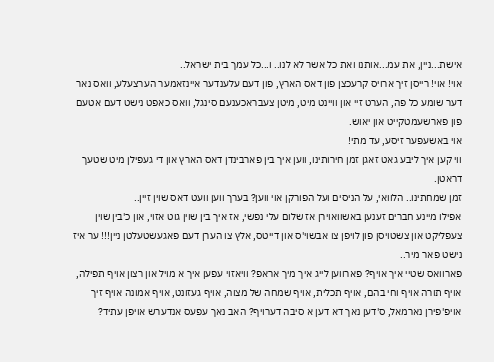אישת...ניין, את עמ...אותנו ואת כל אשר לא לנו.. ו...כל עמך בית ישראל..
אוי! אוי! רייסן זיך ארויס קרעכצן פון דאס הארץ, פון דעם עלענדער איינזאמער הערצעלע, וואס נאר דער שומע כל פה, הערט זיי און וויינט מיט, מיטן צעבראכענעם סינגל, וואס כאפט נישט דעם אטעם פון פארשעמטקייט און יאוש.
אוי באשעפער זיסע, עד מתי!
ווי קען איך ליבע גאט זאגן זמן חירותינו, ווען איך בין פארבינדן דאס הארץ און די געפילן מיט שטעך דראטן.
זמן שמחתינו.. הלוואי, על הניסים ועל הפורקן אוי ווען? בערך ווען וועט דאס שוין זיין..
אפילו מיינע חברים זענען באשוואוירן אז שלום עלי נפשי, אז איך בין שוין גוט אזוי, און כ'בין שוין צעפליקט און צשטויסן פון לויפן צו אבשוי'ס און דייטס, אלץ צו הערן דעם פאגעשטעלטן ניין!!! ער איז נישט פאר מיר..
פארוואס שטיי איך אויף? פארווען לייג איך מיך אראפ? וויאזוי עפען איך א מויל און רצון אויף תפילה, אויף תורה אויף וחי בהם, אויף תכלית, אויף שמחה של מצוה, אויף געזונט, אויף אמונה אויף זיך אויפ'פירן נארמאל, ס'דען נאך דא דען א סיבה דערויף? האב נאך עפעס אנדערש אויפן עתיד?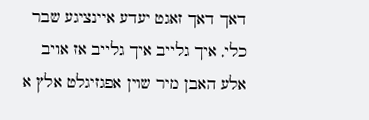דאך דאך זאגט יעדע איינציגע שבר כלי, איך גלייב איך גלייב אז אויב אלע האבן מיר שוין אפגזיגלט אלץ א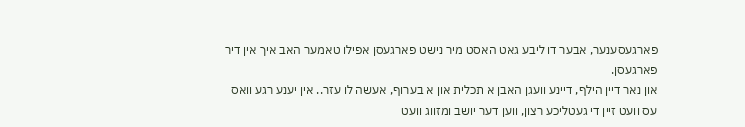פארגעסענער, אבער דו ליבע גאט האסט מיר נישט פארגעסן אפילו טאמער האב איך אין דיר פארגעסן.
און נאר דיין הילף, דיינע וועגן האבן א תכלית און א בערוף, אעשה לו עזר.. אין יענע רגע וואס עס וועט זיין די געטליכע רצון, ווען דער יושב ומזווג וועט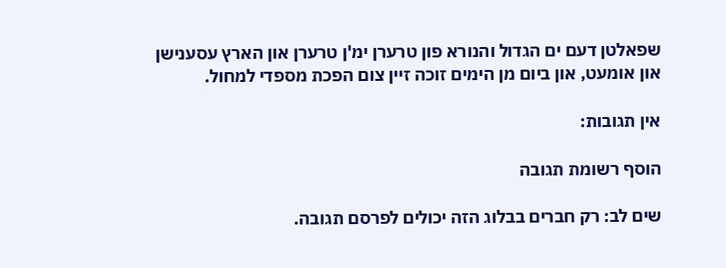שפאלטן דעם ים הגדול והנורא פון טרערן ימ'ן טרערן און הארץ עסענישן און אומעט, און ביום מן הימים זוכה זיין צום הפכת מספדי למחול.

אין תגובות:

הוסף רשומת תגובה

שים לב: רק חברים בבלוג הזה יכולים לפרסם תגובה.